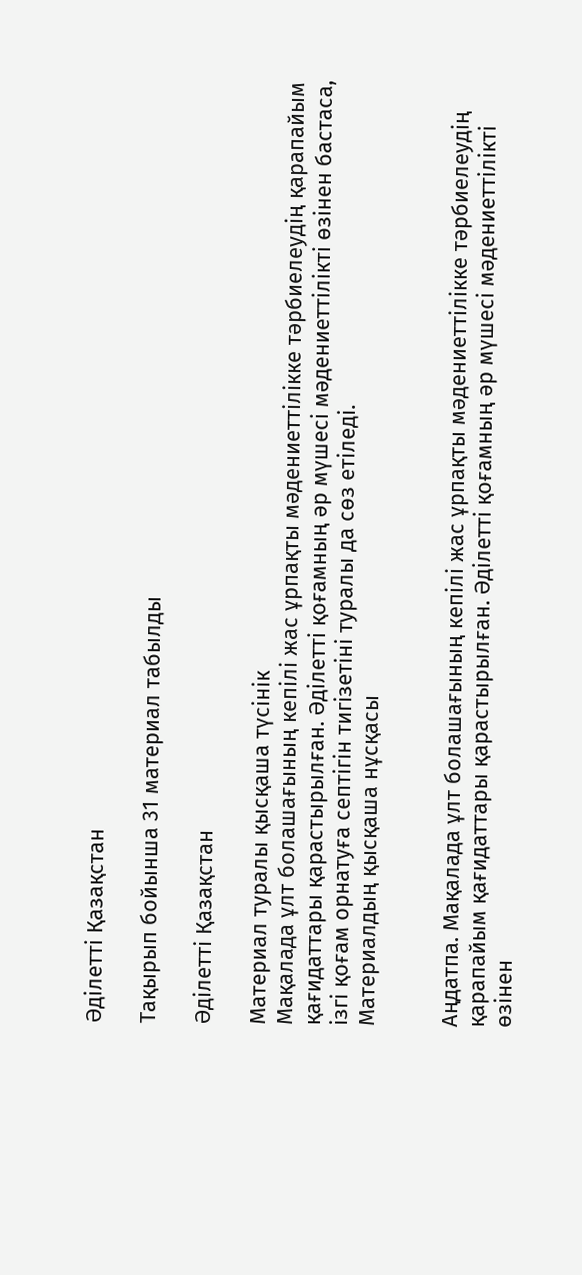Әділетті Қазақстан

Тақырып бойынша 31 материал табылды

Әділетті Қазақстан

Материал туралы қысқаша түсінік
Мақалада ұлт болашағының кепілі жас ұрпақты мәдениеттілікке тәрбиелеудің қарапайым қағидаттары қарастырылған. Әділетті қоғамның әр мүшесі мәдениеттілікті өзінен бастаса, ізгі қоғам орнатуға септігін тигізетіні туралы да сөз етіледі.
Материалдың қысқаша нұсқасы


Аңдатпа. Мақалада ұлт болашағының кепілі жас ұрпақты мәдениеттілікке тәрбиелеудің қарапайым қағидаттары қарастырылған. Әділетті қоғамның әр мүшесі мәдениеттілікті өзінен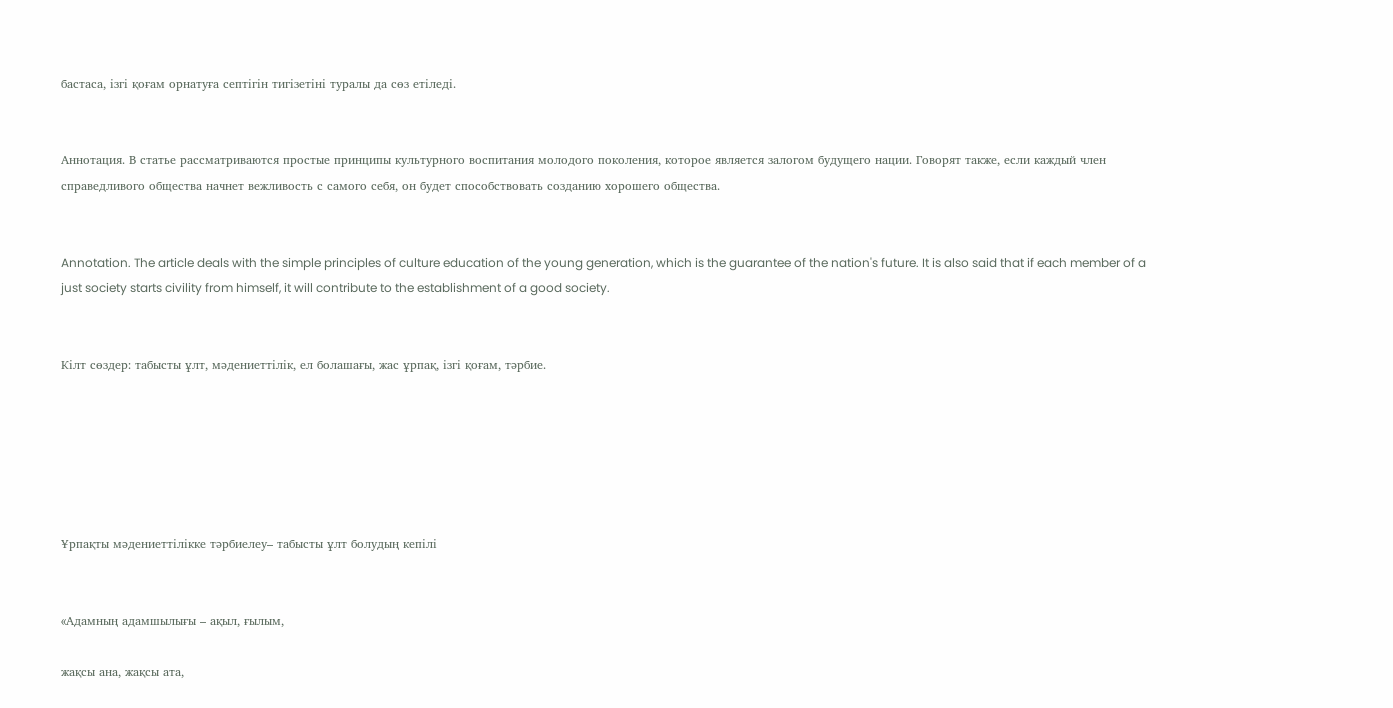бастаса, ізгі қоғам орнатуға септігін тигізетіні туралы да сөз етіледі.


Аннотация. В статье рассматриваются простые принципы культурного воспитания молодого поколения, которое является залогом будущего нации. Говорят также, если каждый член справедливого общества начнет вежливость с самого себя, он будет способствовать созданию хорошего общества.


Annotation. The article deals with the simple principles of culture education of the young generation, which is the guarantee of the nation's future. It is also said that if each member of a just society starts civility from himself, it will contribute to the establishment of a good society.


Кiлт cөздер: табысты ұлт, мәдениеттілік, ел болашағы, жас ұрпақ, ізгі қоғам, тәрбие.






Ұрпақты мәдениеттілікке тәрбиелеу– табысты ұлт болудың кепілі


«Адамның адамшылығы – ақыл, ғылым,

жақсы ана, жақсы ата,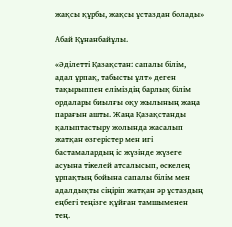жақсы құрбы, жақсы ұстаздан болады»

Абай Құнанбайұлы.

«Әділетті Қазақстан: сапалы білім, адал ұрпақ, табысты ұлт» деген тақырыппен еліміздің барлық білім ордалары биылғы оқу жылының жаңа парағын ашты. Жаңа Қазақстанды қалыптастыру жолында жасалып жатқан өзгерістер мен игі бастамалардың іс жүзінде жүзеге асуына тікелей атсалысып, өскелең ұрпақтың бойына сапалы білім мен адалдықты сіңіріп жатқан әр ұстаздың еңбегі теңізге құйған тамшыменен тең.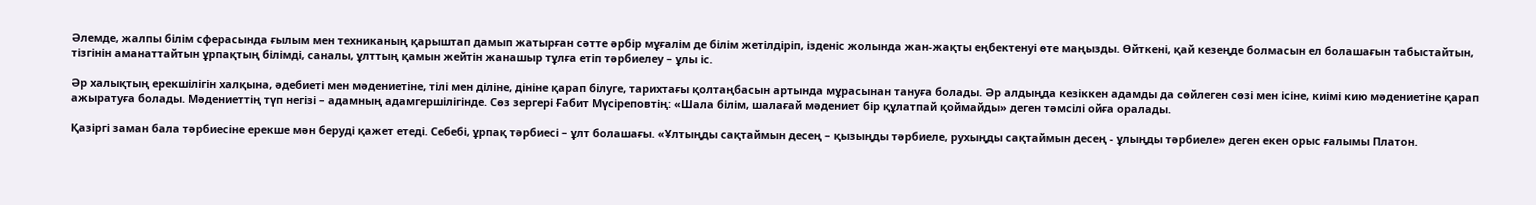Әлемде, жалпы білім сферасында ғылым мен техниканың қарыштап дамып жатырған сәтте әрбір мұғалім де білім жетілдіріп, ізденіс жолында жан-жақты еңбектенуі өте маңызды. Өйткені, қай кезеңде болмасын ел болашағын табыстайтын, тізгінін аманаттайтын ұрпақтың білімді, саналы, ұлттың қамын жейтін жанашыр тұлға етіп тәрбиелеу – ұлы іс.

Әр халықтың ерекшілігін халқына, әдебиеті мен мәдениетіне, тілі мен діліне, дініне қарап білуге, тарихтағы қолтаңбасын артында мұрасынан тануға болады. Әр алдыңда кезіккен адамды да сөйлеген сөзі мен ісіне, киімі кию мәдениетіне қарап ажыратуға болады. Мәдениеттің түп негізі – адамның адамгершілігінде. Сөз зергері Ғабит Мүсіреповтің: «Шала білім, шалағай мәдениет бір құлатпай қоймайды» деген тәмсілі ойға оралады.

Қазіргі заман бала тәрбиесіне ерекше мән беруді қажет етеді. Себебі, ұрпақ тәрбиесі – ұлт болашағы. «Ұлтыңды сақтаймын десең – қызыңды тәрбиеле, рухыңды сақтаймын десең - ұлыңды тәрбиеле» деген екен орыс ғалымы Платон.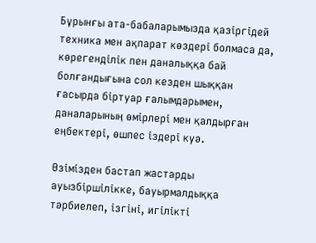Бұрынғы ата-бабаларымызда қазіргідей техника мен ақпарат көздері болмаса да, көрегенділік пен даналыққа бай болғандығына сол кезден шыққан ғасырда біртуар ғалымдарымен, даналарының өмірлері мен қалдырған еңбектері, өшпес іздері куә.

Өзімізден бастап жастарды ауызбіршілікке, бауырмалдыққа тәрбиелеп, ізгіні, игілікті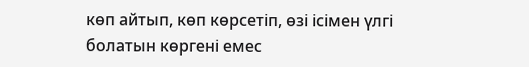көп айтып, көп көрсетіп, өзі ісімен үлгі болатын көргені емес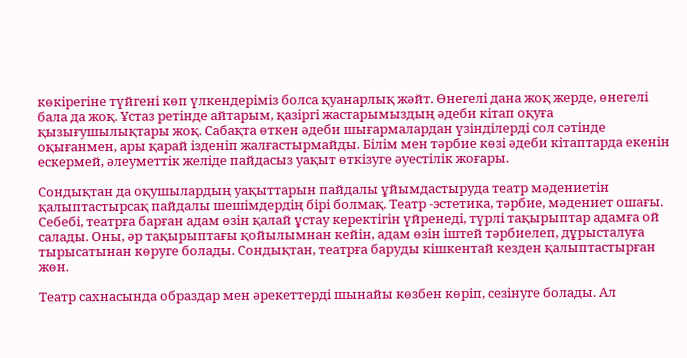көкірегіне түйгені көп үлкендеріміз болса қуанарлық жәйт. Өнегелі дана жоқ жерде, өнегелі бала да жоқ. Ұстаз ретінде айтарым, қазіргі жастарымыздың әдеби кітап оқуға қызығушылықтары жоқ. Сабақта өткен әдеби шығармалардан үзінділерді сол сәтінде оқығанмен, ары қарай ізденіп жалғастырмайды. Білім мен тәрбие көзі әдеби кітаптарда екенін ескермей, әлеуметтік желіде пайдасыз уақыт өткізуге әуестілік жоғары.

Сондықтан да оқушылардың уақыттарын пайдалы ұйымдастыруда театр мәдениетін қалыптастырсақ пайдалы шешімдердің бірі болмақ. Театр -эстетика, тәрбие, мәдениет ошағы. Себебі, театрға барған адам өзін қалай ұстау керектігін үйренеді, түрлі тақырыптар адамға ой салады. Оны, әр тақырыптағы қойылымнан кейін, адам өзін іштей тәрбиелеп, дұрысталуға тырысатынан көруге болады. Сондықтан, театрға баруды кішкентай кезден қалыптастырған жөн.

Театр сахнасында образдар мен әрекеттерді шынайы көзбен көріп, сезінуге болады. Ал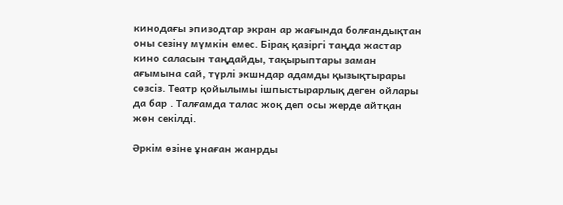кинодағы эпизодтар экран ар жағында болғандықтан оны сезіну мүмкін емес. Бірақ қазіргі таңда жастар кино саласын таңдайды, тақырыптары заман ағымына сай, түрлі экшндар адамды қызықтырары сөзсіз. Театр қойылымы ішпыстырарлық деген ойлары да бар . Талғамда талас жоқ деп осы жерде айтқан жөн секілді.

Әркім өзіне ұнаған жанрды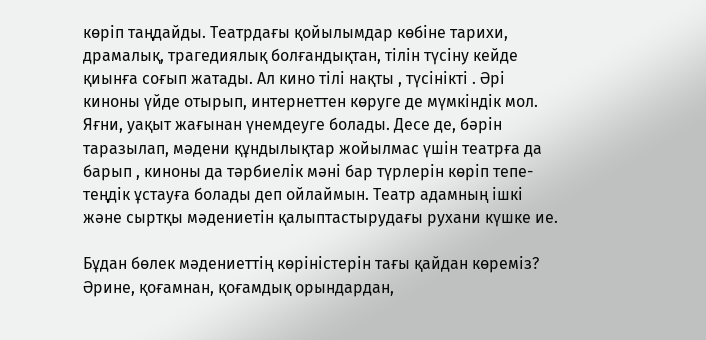көріп таңдайды. Театрдағы қойылымдар көбіне тарихи, драмалық, трагедиялық болғандықтан, тілін түсіну кейде қиынға соғып жатады. Ал кино тілі нақты , түсінікті . Әрі киноны үйде отырып, интернеттен көруге де мүмкіндік мол. Яғни, уақыт жағынан үнемдеуге болады. Десе де, бәрін таразылап, мәдени құндылықтар жойылмас үшін театрға да барып , киноны да тәрбиелік мәні бар түрлерін көріп тепе-теңдік ұстауға болады деп ойлаймын. Театр адамның ішкі және сыртқы мәдениетін қалыптастырудағы рухани күшке ие.

Бұдан бөлек мәдениеттің көріністерін тағы қайдан көреміз? Әрине, қоғамнан, қоғамдық орындардан,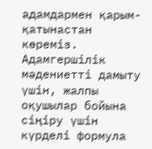адамдармен қарым-қатынастан көреміз. Адамгершілік мәдениетті дамыту үшін, жалпы оқушылар бойына сіңіру үшін күрделі формула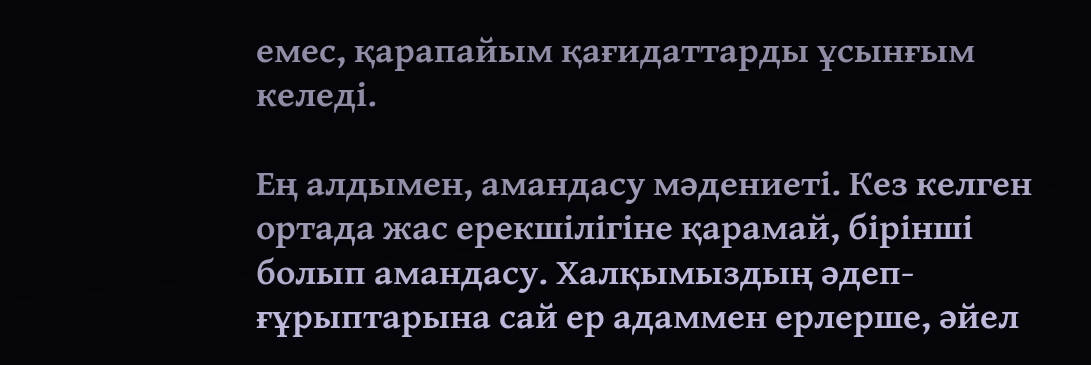емес, қарапайым қағидаттарды ұсынғым келеді.

Ең алдымен, амандасу мәдениеті. Кез келген ортада жас ерекшілігіне қарамай, бірінші болып амандасу. Халқымыздың әдеп-ғұрыптарына сай ер адаммен ерлерше, әйел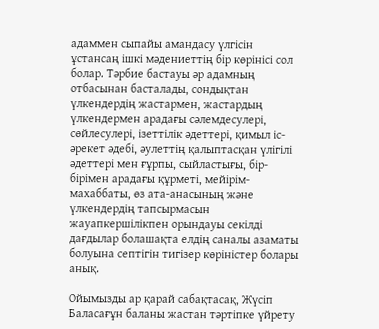адаммен сыпайы амандасу үлгісін ұстансаң ішкі мәдениеттің бір көрінісі сол болар. Тәрбие бастауы әр адамның отбасынан басталады, сондықтан үлкендердің жастармен, жастардың үлкендермен арадағы сәлемдесулері, сөйлесулері, ізеттілік әдеттері, қимыл іс-әрекет әдебі, әулеттің қалыптасқан үлігілі әдеттері мен ғұрпы, сыйластығы, бір-бірімен арадағы құрметі, мейірім-махаббаты, өз ата-анасының және үлкендердің тапсырмасын жауапкершілікпен орындауы секілді дағдылар болашақта елдің саналы азаматы болуына септігін тигізер көріністер болары анық.

Ойымызды ар қарай сабақтасақ, Жүсіп Баласағұн баланы жастан тәртіпке үйрету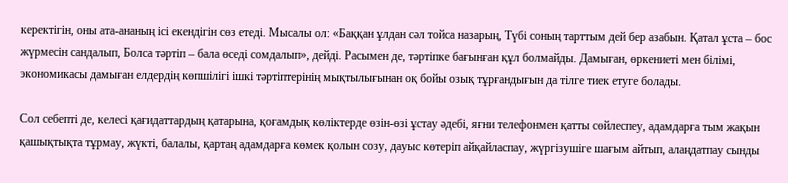керектігін, оны ата-ананың ісі екендігін сөз етеді. Мысалы ол: «Баққан ұлдан сәл тойса назарың, Түбі соның тарттым дей бер азабын. Қатал ұста – бос жүрмесін сандалып, Болса тәртіп – бала өседі сомдалып», дейді. Расымен де, тәртіпке бағынған құл болмайды. Дамыған, өркениеті мен білімі, экономикасы дамыған елдердің көпшілігі ішкі тәртіптерінің мықтылығынан оқ бойы озық тұрғандығын да тілге тиек етуге болады.

Сол себепті де, келесі қағидаттардың қатарына, қоғамдық көліктерде өзін-өзі ұстау әдебі, яғни телефонмен қатты сөйлеспеу, адамдарға тым жақын қашықтықта тұрмау, жүкті, балалы, қартаң адамдарға көмек қолын созу, дауыс көтеріп айқайласпау, жүргізушіге шағым айтып, алаңдатпау сынды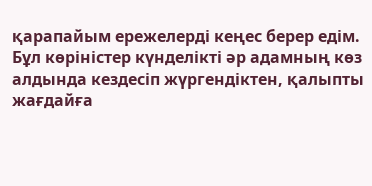қарапайым ережелерді кеңес берер едім. Бұл көріністер күнделікті әр адамның көз алдында кездесіп жүргендіктен, қалыпты жағдайға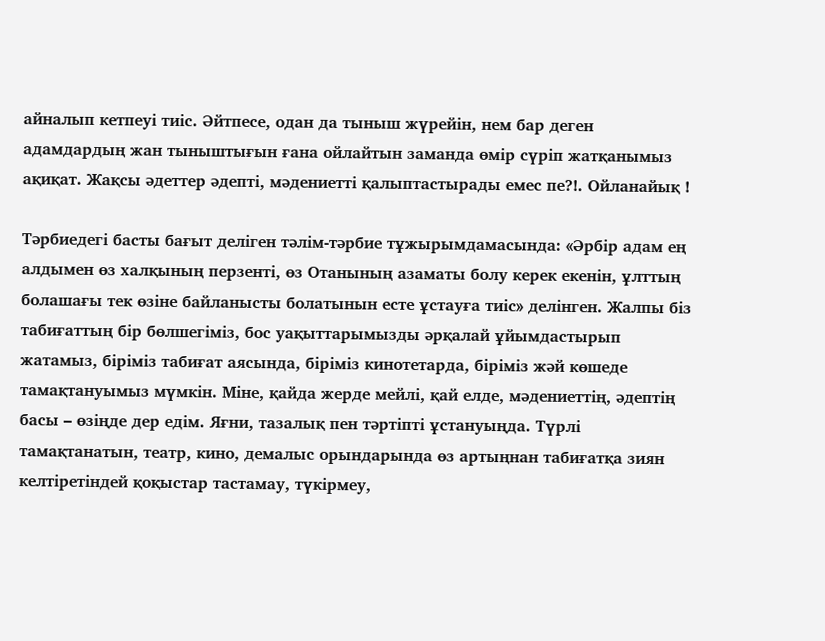айналып кетпеуі тиіс. Әйтпесе, одан да тыныш жүрейін, нем бар деген адамдардың жан тыныштығын ғана ойлайтын заманда өмір сүріп жатқанымыз ақиқат. Жақсы әдеттер әдепті, мәдениетті қалыптастырады емес пе?!. Ойланайық !

Тәрбиедегі басты бағыт деліген тәлім-тәрбие тұжырымдамасында: «Әрбір адам ең алдымен өз халқының перзенті, өз Отанының азаматы болу керек екенін, ұлттың болашағы тек өзіне байланысты болатынын есте ұстауға тиіс» делінген. Жалпы біз табиғаттың бір бөлшегіміз, бос уақыттарымызды әрқалай ұйымдастырып жатамыз, біріміз табиғат аясында, біріміз кинотетарда, біріміз жәй көшеде тамақтануымыз мүмкін. Міне, қайда жерде мейлі, қай елде, мәдениеттің, әдептің басы – өзіңде дер едім. Яғни, тазалық пен тәртіпті ұстануыңда. Түрлі тамақтанатын, театр, кино, демалыс орындарында өз артыңнан табиғатқа зиян келтіретіндей қоқыстар тастамау, түкірмеу,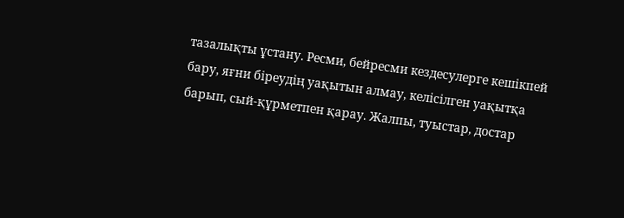тазалықты ұстану. Ресми, бейресми кездесулерге кешікпей бару, яғни біреудің уақытын алмау, келісілген уақытқа барып, сый-құрметпен қарау. Жалпы, туыстар, достар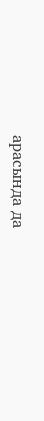арасында да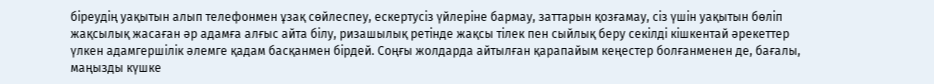біреудің уақытын алып телефонмен ұзақ сөйлеспеу, ескертусіз үйлеріне бармау, заттарын қозғамау, сіз үшін уақытын бөліп жақсылық жасаған әр адамға алғыс айта білу, ризашылық ретінде жақсы тілек пен сыйлық беру секілді кішкентай әрекеттер үлкен адамгершілік әлемге қадам басқанмен бірдей. Соңғы жолдарда айтылған қарапайым кеңестер болғанменен де, бағалы, маңызды күшке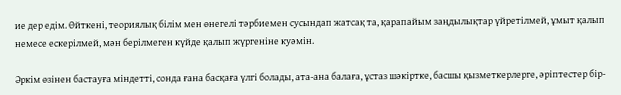ие дер едім. Өйткені, теориялық білім мен өнегелі тәрбиемен сусындап жатсақ та, қарапайым заңдылықтар үйретілмей, ұмыт қалып немесе ескерілмей, мән берілмеген күйде қалып жүргеніне куәмін.

Әркім өзінен бастауға міндетті, сонда ғана басқаға үлгі болады, ата-ана балаға, ұстаз шәкіртке, басшы қызметкерлерге, әріптестер бір-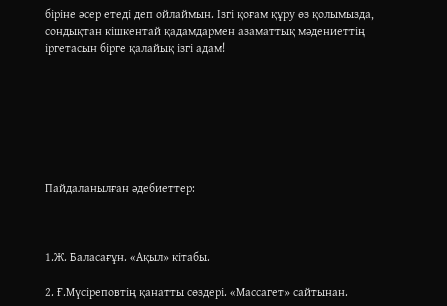біріне әсер етеді деп ойлаймын. Ізгі қоғам құру өз қолымызда, сондықтан кішкентай қадамдармен азаматтық мәдениеттің іргетасын бірге қалайық ізгі адам!







Пайдаланылған әдебиеттер:



1.Ж. Баласағұн. «Ақыл» кітабы.

2. Ғ.Мүсіреповтің қанатты сөздері. «Массагет» сайтынан.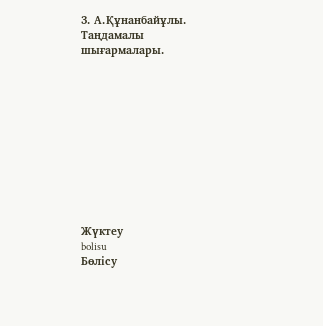3. А.Құнанбайұлы. Таңдамалы шығармалары.











Жүктеу
bolisu
Бөлісу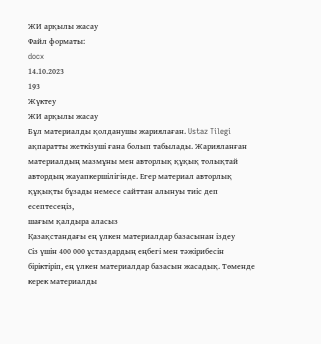ЖИ арқылы жасау
Файл форматы:
docx
14.10.2023
193
Жүктеу
ЖИ арқылы жасау
Бұл материалды қолданушы жариялаған. Ustaz Tilegi ақпаратты жеткізуші ғана болып табылады. Жарияланған материалдың мазмұны мен авторлық құқық толықтай автордың жауапкершілігінде. Егер материал авторлық құқықты бұзады немесе сайттан алынуы тиіс деп есептесеңіз,
шағым қалдыра аласыз
Қазақстандағы ең үлкен материалдар базасынан іздеу
Сіз үшін 400 000 ұстаздардың еңбегі мен тәжірибесін біріктіріп, ең үлкен материалдар базасын жасадық. Төменде керек материалды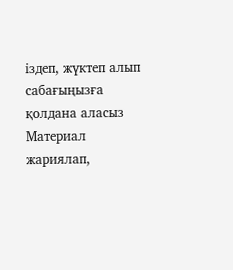іздеп, жүктеп алып сабағыңызға қолдана аласыз
Материал жариялап,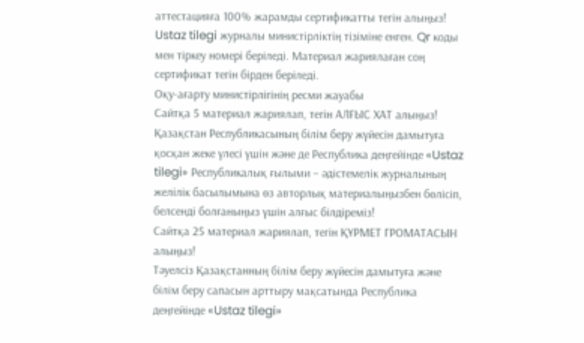аттестацияға 100% жарамды сертификатты тегін алыңыз!
Ustaz tilegi журналы министірліктің тізіміне енген. Qr коды мен тіркеу номері беріледі. Материал жариялаған соң сертификат тегін бірден беріледі.
Оқу-ағарту министірлігінің ресми жауабы
Сайтқа 5 материал жариялап, тегін АЛҒЫС ХАТ алыңыз!
Қазақстан Республикасының білім беру жүйесін дамытуға қосқан жеке үлесі үшін және де Республика деңгейінде «Ustaz tilegi» Республикалық ғылыми – әдістемелік журналының желілік басылымына өз авторлық материалыңызбен бөлісіп, белсенді болғаныңыз үшін алғыс білдіреміз!
Сайтқа 25 материал жариялап, тегін ҚҰРМЕТ ГРОМАТАСЫН алыңыз!
Тәуелсіз Қазақстанның білім беру жүйесін дамытуға және білім беру сапасын арттыру мақсатында Республика деңгейінде «Ustaz tilegi»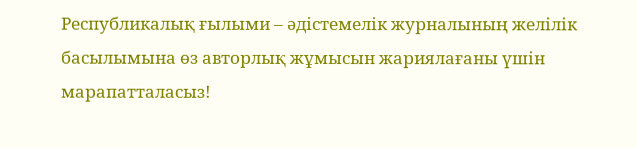Республикалық ғылыми – әдістемелік журналының желілік басылымына өз авторлық жұмысын жариялағаны үшін марапатталасыз!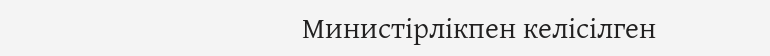Министірлікпен келісілген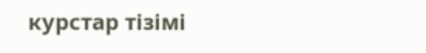курстар тізімі